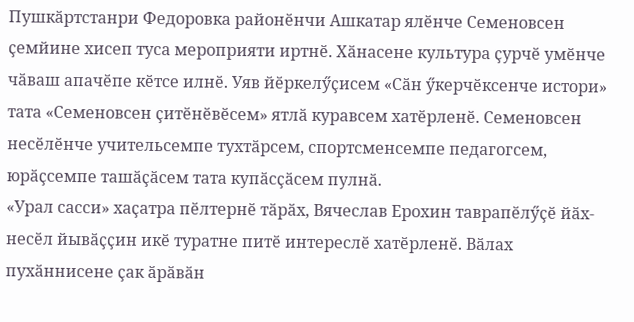Пушкӑртстанри Федоровка районӗнчи Ашкатар ялӗнче Семеновсен ҫемйине хисеп туса мероприяти иртнӗ. Хӑнасене культура ҫурчӗ умӗнче чӑваш апачӗпе кӗтсе илнӗ. Уяв йӗркелӳҫисем «Сӑн ӳкерчӗксенче истори» тата «Семеновсен ҫитӗнӗвӗсем» ятлӑ куравсем хатӗрленӗ. Семеновсен несӗлӗнче учительсемпе тухтӑрсем, спортсменсемпе педагогсем‚ юрӑҫсемпе ташӑҫӑсем тата купӑсҫӑсем пулнӑ.
«Урал сасси» хаҫатра пӗлтернӗ тӑрӑх, Вячеслав Ерохин таврапӗлӳҫӗ йӑх-несӗл йывӑҫҫин икӗ туратне питӗ интереслӗ хатӗрленӗ. Вӑлах пухӑннисене ҫак ӑрӑвӑн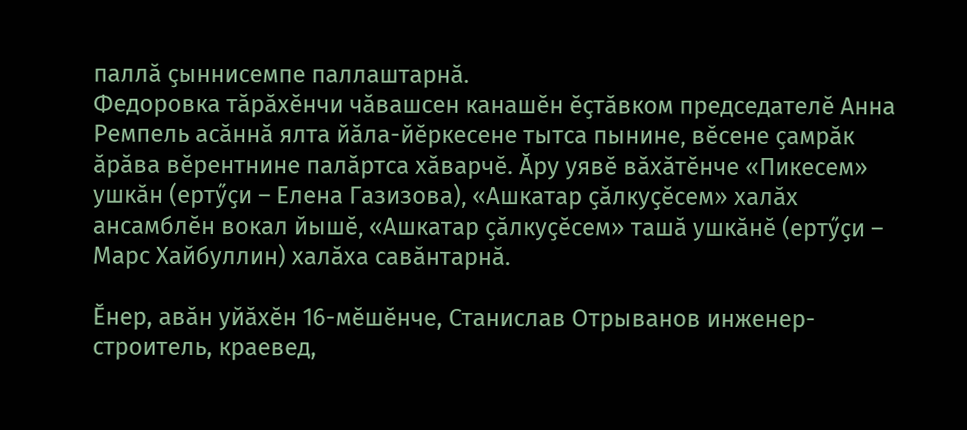паллӑ ҫыннисемпе паллаштарнӑ.
Федоровка тӑрӑхӗнчи чӑвашсен канашӗн ӗҫтӑвком председателӗ Анна Ремпель асӑннӑ ялта йӑла-йӗркесене тытса пынине‚ вӗсене ҫамрӑк ӑрӑва вӗрентнине палӑртса хӑварчӗ. Ӑру уявӗ вӑхӑтӗнче «Пикесем» ушкӑн (ертӳҫи – Елена Газизова)‚ «Ашкатар ҫӑлкуҫӗсем» халӑх ансамблӗн вокал йышӗ‚ «Ашкатар ҫӑлкуҫӗсем» ташӑ ушкӑнӗ (ертӳҫи – Марс Хайбуллин) халӑха савӑнтарнӑ.

Ӗнер, авӑн уйӑхӗн 16-мӗшӗнче, Станислав Отрыванов инженер-строитель, краевед,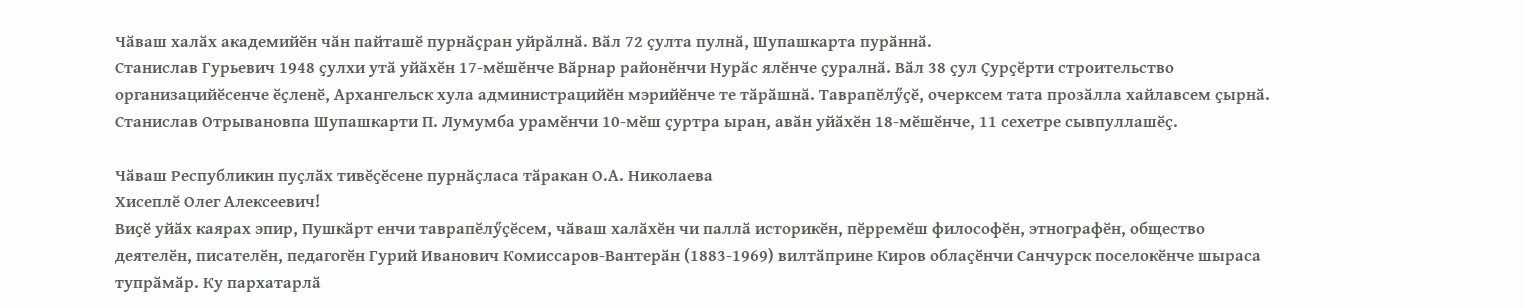Чӑваш халӑх академийӗн чӑн пайташӗ пурнӑҫран уйрӑлнӑ. Вӑл 72 ҫулта пулнӑ, Шупашкарта пурӑннӑ.
Станислав Гурьевич 1948 ҫулхи утӑ уйӑхӗн 17-мӗшӗнче Вӑрнар районӗнчи Нурӑс ялӗнче ҫуралнӑ. Вӑл 38 ҫул Ҫурҫӗрти строительство организацийӗсенче ӗҫленӗ, Архангельск хула администрацийӗн мэрийӗнче те тӑрӑшнӑ. Таврапӗлӳҫӗ, очерксем тата прозӑлла хайлавсем ҫырнӑ.
Станислав Отрывановпа Шупашкарти П. Лумумба урамӗнчи 10-мӗш ҫуртра ыран, авӑн уйӑхӗн 18-мӗшӗнче, 11 сехетре сывпуллашӗҫ.

Чӑваш Республикин пуҫлӑх тивӗҫӗсене пурнӑҫласа тӑракан О.А. Николаева
Хисеплӗ Олег Алексеевич!
Виҫӗ уйӑх каярах эпир, Пушкӑрт енчи таврапӗлӳҫӗсем, чӑваш халӑхӗн чи паллӑ историкӗн, пӗрремӗш философӗн, этнографӗн, общество деятелӗн, писателӗн, педагогӗн Гурий Иванович Комиссаров-Вантерӑн (1883-1969) вилтӑприне Киров облаҫӗнчи Санчурск поселокӗнче шыраса тупрӑмӑр. Ку пархатарлӑ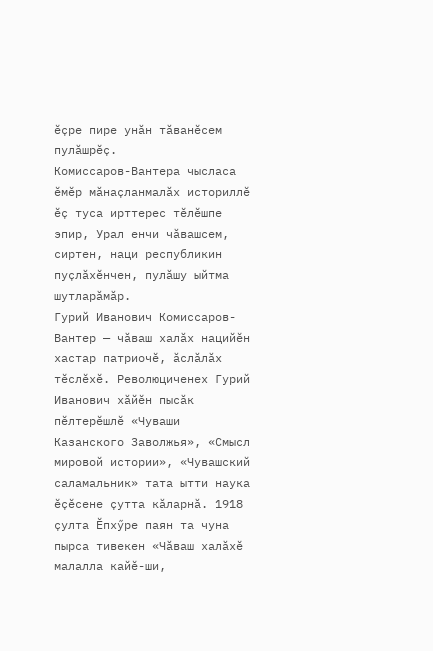ӗҫре пире унӑн тӑванӗсем пулӑшрӗҫ.
Комиссаров-Вантера чысласа ӗмӗр мӑнаҫланмалӑх историллӗ ӗҫ туса ирттерес тӗлӗшпе эпир, Урал енчи чӑвашсем, сиртен, наци республикин пуҫлӑхӗнчен, пулӑшу ыйтма шутларӑмӑр.
Гурий Иванович Комиссаров-Вантер — чӑваш халӑх нацийӗн хастар патриочӗ, ӑслӑлӑх тӗслӗхӗ. Революциченех Гурий Иванович хӑйӗн пысӑк пӗлтерӗшлӗ «Чуваши Казанского Заволжья», «Смысл мировой истории», «Чувашский саламальник» тата ытти наука ӗҫӗсене ҫутта кӑларнӑ. 1918 ҫулта Ӗпхӳре паян та чуна пырса тивекен «Чӑваш халӑхӗ малалла кайӗ-ши,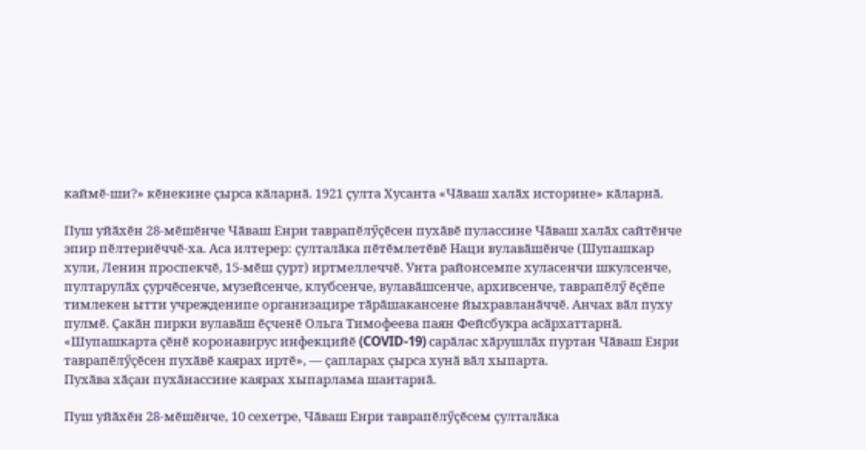каймӗ-ши?» кӗнекине ҫырса кӑларнӑ. 1921 ҫулта Хусанта «Чӑваш халӑх историне» кӑларнӑ.

Пуш уйӑхӗн 28-мӗшӗнче Чӑваш Енри таврапӗлӳҫӗсен пухӑвӗ пулассине Чӑваш халӑх сайтӗнче эпир пӗлтернӗччӗ-ха. Аса илтерер: ҫулталӑка пӗтӗмлетӗвӗ Наци вулавӑшӗнче (Шупашкар хули, Ленин проспекчӗ, 15-мӗш ҫурт) иртмеллеччӗ. Унта районсемпе хуласенчи шкулсенче, пултарулӑх ҫурчӗсенче, музейсенче, клубсенче, вулавӑшсенче, архивсенче, таврапӗлӳ ӗҫӗпе тимлекен ытти учрежденипе организацире тӑрӑшакансене йыхравланӑччӗ. Анчах вӑл пуху пулмӗ. Ҫакӑн пирки вулавӑш ӗҫченӗ Ольга Тимофеева паян Фейсбукра асӑрхаттарнӑ.
«Шупашкарта ҫӗнӗ коронавирус инфекцийӗ (COVID-19) сарӑлас хӑрушлӑх пуртан Чӑваш Енри таврапӗлӳҫӗсен пухӑвӗ каярах иртӗ», — ҫапларах ҫырса хунӑ вӑл хыпарта.
Пухӑва хӑҫан пухӑнассине каярах хыпарлама шантарнӑ.

Пуш уйӑхӗн 28-мӗшӗнче, 10 сехетре, Чӑваш Енри таврапӗлӳҫӗсем ҫулталӑка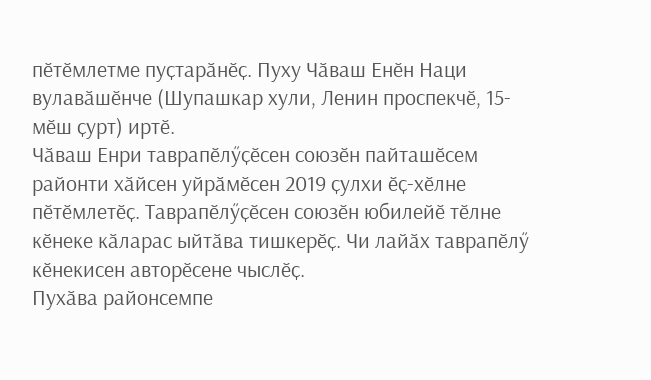пӗтӗмлетме пуҫтарӑнӗҫ. Пуху Чӑваш Енӗн Наци вулавӑшӗнче (Шупашкар хули, Ленин проспекчӗ, 15-мӗш ҫурт) иртӗ.
Чӑваш Енри таврапӗлӳҫӗсен союзӗн пайташӗсем районти хӑйсен уйрӑмӗсен 2019 ҫулхи ӗҫ-хӗлне пӗтӗмлетӗҫ. Таврапӗлӳҫӗсен союзӗн юбилейӗ тӗлне кӗнеке кӑларас ыйтӑва тишкерӗҫ. Чи лайӑх таврапӗлӳ кӗнекисен авторӗсене чыслӗҫ.
Пухӑва районсемпе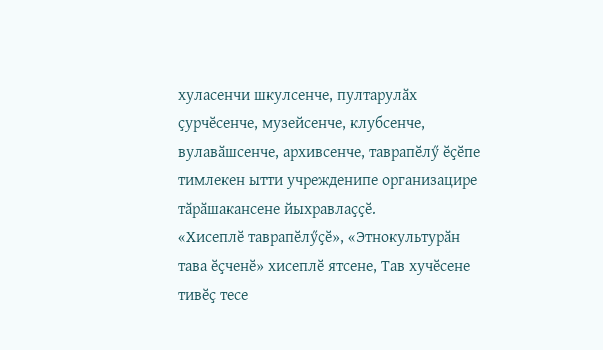хуласенчи шкулсенче, пултарулӑх ҫурчӗсенче, музейсенче, клубсенче, вулавӑшсенче, архивсенче, таврапӗлӳ ӗҫӗпе тимлекен ытти учрежденипе организацире тӑрӑшакансене йыхравлаҫҫӗ.
«Хисеплӗ таврапӗлӳҫӗ», «Этнокультурӑн тава ӗҫченӗ» хисеплӗ ятсене, Тав хучӗсене тивӗҫ тесе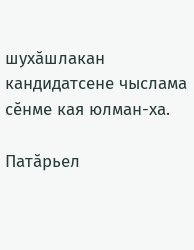шухӑшлакан кандидатсене чыслама сӗнме кая юлман-ха.

Патӑрьел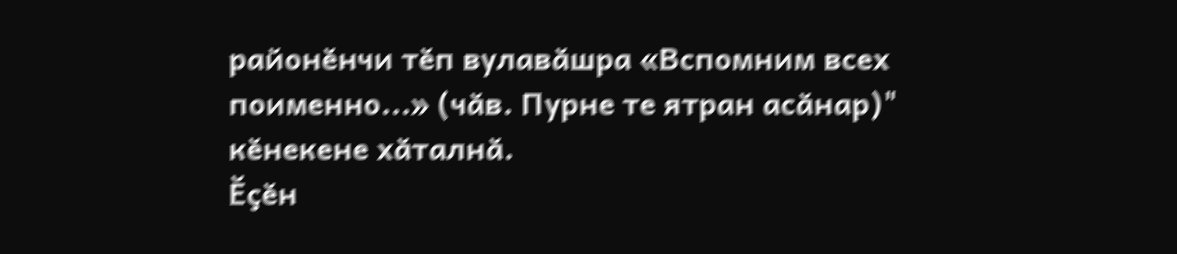районӗнчи тӗп вулавӑшра «Вспомним всех поименно...» (чӑв. Пурне те ятран асӑнар)" кӗнекене хӑталнӑ.
Ӗҫӗн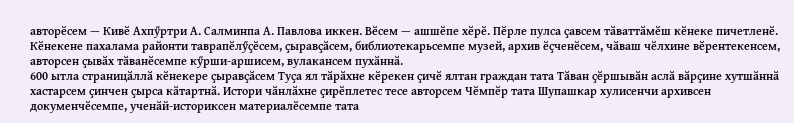авторӗсем — Кивӗ Ахпӳртри А. Салминпа А. Павлова иккен. Вӗсем — ашшӗпе хӗрӗ. Пӗрле пулса ҫавсем тӑваттӑмӗш кӗнеке пичетленӗ.
Кӗнекене пахалама районти таврапӗлӳҫӗсем, ҫыравҫӑсем, библиотекарьсемпе музей, архив ӗҫченӗсем, чӑваш чӗлхине вӗрентекенсем, авторсен ҫывӑх тӑванӗсемпе кӳрши-аршисем, вулакансем пухӑннӑ.
600 ытла страницӑллӑ кӗнекере ҫыравҫӑсем Туҫа ял тӑрӑхне кӗрекен ҫичӗ ялтан граждан тата Тӑван ҫӗршывӑн аслӑ вӑрҫине хутшӑннӑ хастарсем ҫинчен ҫырса кӑтартнӑ. Истори чӑнлӑхне ҫирӗплетес тесе авторсем Чӗмпӗр тата Шупашкар хулисенчи архивсен докуменчӗсемпе, ученӑй-историксен материалӗсемпе тата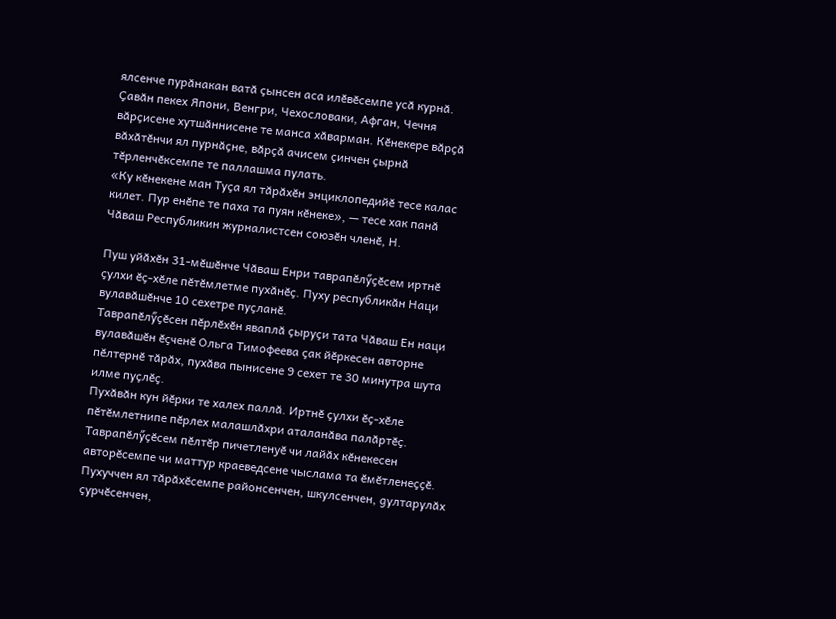ялсенче пурӑнакан ватӑ ҫынсен аса илӗвӗсемпе усӑ курнӑ. Ҫавӑн пекех Япони, Венгри, Чехословаки, Афган, Чечня вӑрҫисене хутшӑннисене те манса хӑварман. Кӗнекере вӑрҫӑ вӑхӑтӗнчи ял пурнӑҫне, вӑрҫӑ ачисем ҫинчен ҫырнӑ тӗрленчӗксемпе те паллашма пулать.
«Ку кӗнекене ман Туҫа ял тӑрӑхӗн энциклопедийӗ тесе калас килет. Пур енӗпе те паха та пуян кӗнеке», — тесе хак панӑ Чӑваш Республикин журналистсен союзӗн членӗ, Н.

Пуш уйӑхӗн 31-мӗшӗнче Чӑваш Енри таврапӗлӳҫӗсем иртнӗ ҫулхи ӗҫ-хӗле пӗтӗмлетме пухӑнӗҫ. Пуху республикӑн Наци вулавӑшӗнче 10 сехетре пуҫланӗ.
Таврапӗлӳҫӗсен пӗрлӗхӗн яваплӑ ҫыруҫи тата Чӑваш Ен наци вулавӑшӗн ӗҫченӗ Ольга Тимофеева ҫак йӗркесен авторне пӗлтернӗ тӑрӑх, пухӑва пынисене 9 сехет те 30 минутра шута илме пуҫлӗҫ.
Пухӑвӑн кун йӗрки те халех паллӑ. Иртнӗ ҫулхи ӗҫ-хӗле пӗтӗмлетнипе пӗрлех малашлӑхри аталанӑва палӑртӗҫ. Таврапӗлӳҫӗсем пӗлтӗр пичетленyӗ чи лайӑх кӗнекесен авторӗсемпе чи маттур краеведсене чыслама та ӗмӗтленеҫҫӗ.
Пухуччен ял тӑрӑхӗсемпе районсенчен, шкулсенчен, gултарулӑх ҫурчӗсенчен,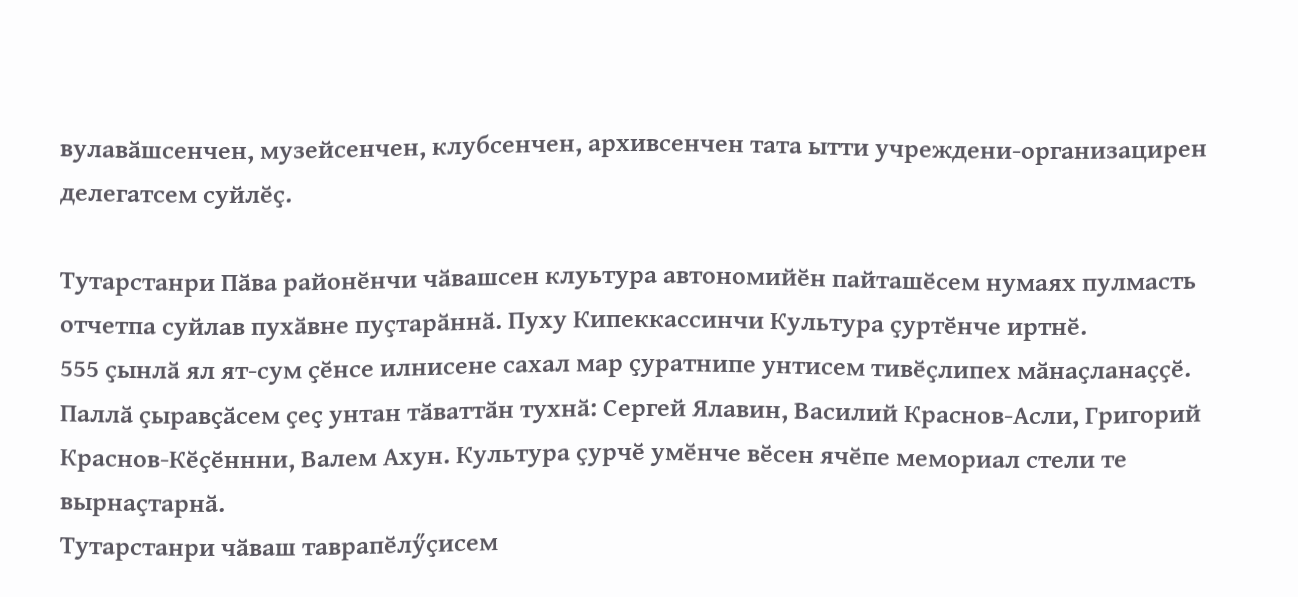вулавӑшсенчен, музейсенчен, клубсенчен, архивсенчен тата ытти учреждени-организацирен делегатсем суйлӗҫ.

Тутарстанри Пӑва районӗнчи чӑвашсен клуьтура автономийӗн пайташӗсем нумаях пулмасть отчетпа суйлав пухӑвне пуҫтарӑннӑ. Пуху Кипеккассинчи Культура ҫуртӗнче иртнӗ.
555 ҫынлӑ ял ят-сум ҫӗнсе илнисене сахал мар ҫуратнипе унтисем тивӗҫлипех мӑнаҫланаҫҫӗ. Паллӑ ҫыравҫӑсем ҫеҫ унтан тӑваттӑн тухнӑ: Сергей Ялавин, Василий Краснов-Асли, Григорий Краснов-Кӗҫӗннни, Валем Ахун. Культура ҫурчӗ умӗнче вӗсен ячӗпе мемориал стели те вырнаҫтарнӑ.
Тутарстанри чӑваш таврапӗлӳҫисем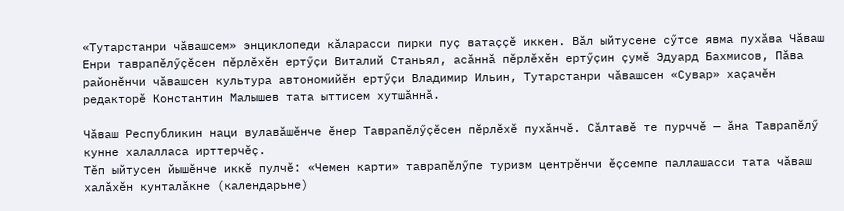«Тутарстанри чӑвашсем» энциклопеди кӑларасси пирки пуҫ ватаҫҫӗ иккен. Вӑл ыйтусене сӳтсе явма пухӑва Чӑваш Енри таврапӗлӳҫӗсен пӗрлӗхӗн ертӳҫи Виталий Станьял, асӑннӑ пӗрлӗхӗн ертӳҫин ҫумӗ Эдуард Бахмисов, Пӑва районӗнчи чӑвашсен культура автономийӗн ертӳҫи Владимир Ильин, Тутарстанри чӑвашсен «Сувар» хаҫачӗн редакторӗ Константин Малышев тата ыттисем хутшӑннӑ.

Чӑваш Республикин наци вулавӑшӗнче ӗнер Таврапӗлӳҫӗсен пӗрлӗхӗ пухӑнчӗ. Сӑлтавӗ те пурччӗ — ӑна Таврапӗлӳ кунне халалласа ирттерчӗҫ.
Тӗп ыйтусен йышӗнче иккӗ пулчӗ: «Чемен карти» таврапӗлӳпе туризм центрӗнчи ӗҫсемпе паллашасси тата чӑваш халӑхӗн кунталӑкне (календарьне)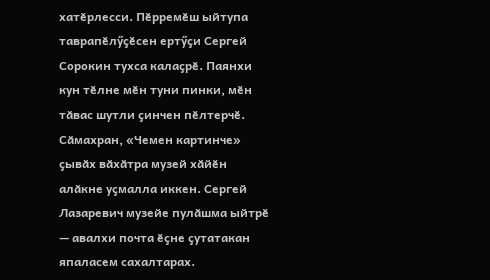хатӗрлесси. Пӗрремӗш ыйтупа таврапӗлӳҫӗсен ертӳҫи Сергей Сорокин тухса калаҫрӗ. Паянхи кун тӗлне мӗн туни пинки, мӗн тӑвас шутли ҫинчен пӗлтерчӗ. Сӑмахран, «Чемен картинче» ҫывӑх вӑхӑтра музей хӑйӗн алӑкне уҫмалла иккен. Сергей Лазаревич музейе пулӑшма ыйтрӗ — авалхи почта ӗҫне ҫутатакан япаласем сахалтарах.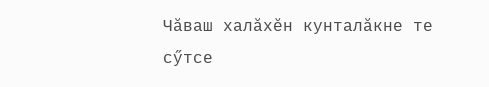Чӑваш халӑхӗн кунталӑкне те сӳтсе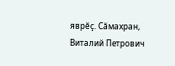яврӗҫ. Сӑмахран, Виталий Петрович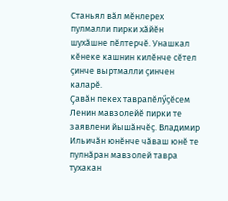Станьял вӑл мӗнлерех пулмалли пирки хӑйӗн шухӑшне пӗлтерчӗ. Унашкал кӗнеке кашнин килӗнче сӗтел ҫинче выртмалли ҫинчен каларӗ.
Ҫавӑн пекех таврапӗлӳҫӗсем Ленин мавзолейӗ пирки те заявлени йышӑнчӗҫ. Владимир Ильичӑн юнӗнче чӑваш юнӗ те пулнӑран мавзолей тавра тухакан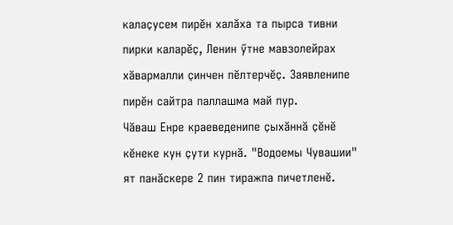калаҫусем пирӗн халӑха та пырса тивни пирки каларӗҫ, Ленин ӳтне мавзолейрах хӑвармалли ҫинчен пӗлтерчӗҫ. Заявленипе пирӗн сайтра паллашма май пур.
Чӑваш Енре краеведенипе ҫыхӑннӑ ҫӗнӗ кӗнеке кун ҫути курнӑ. "Водоемы Чувашии" ят панӑскере 2 пин тиражпа пичетленӗ.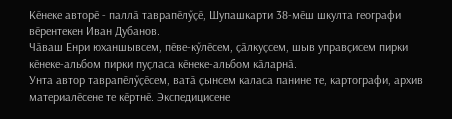Кӗнеке авторӗ - паллӑ таврапӗлӳҫӗ, Шупашкарти 38-мӗш шкулта географи вӗрентекен Иван Дубанов.
Чӑваш Енри юханшывсем, пӗве-кӳлӗсем, ҫӑлкуҫсем, шыв управҫисем пирки кӗнеке-альбом пирки пуҫласа кӗнеке-альбом кӑларнӑ.
Унта автор таврапӗлӳҫӗсем, ватӑ ҫынсем каласа панине те, картографи, архив материалӗсене те кӗртнӗ. Экспедицисене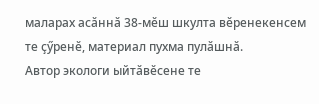маларах асӑннӑ 38-мӗш шкулта вӗренекенсем те ҫӳренӗ, материал пухма пулӑшнӑ.
Автор экологи ыйтӑвӗсене те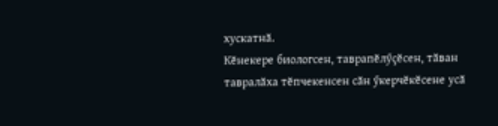хускатнӑ.
Кӗнекере биологсен, таврапӗлӳҫӗсен, тӑван тавралӑха тӗпчекенсен сӑн ӳкерчӗкӗсене усӑ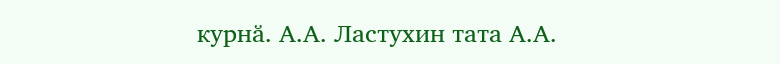курнӑ. А.А. Ластухин тата А.А.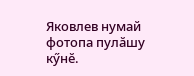Яковлев нумай фотопа пулӑшу кӳнӗ.